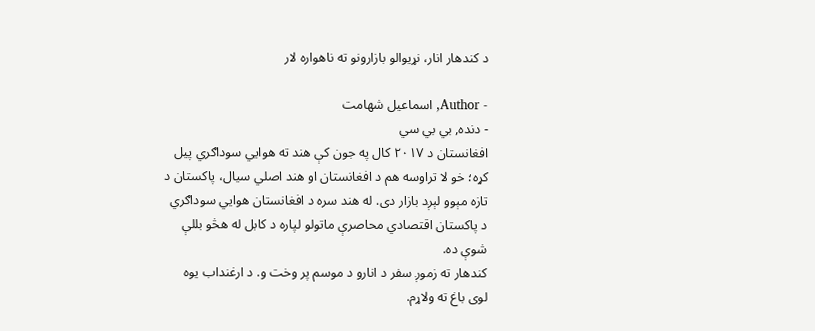د کندهار انار، نړیوالو بازارونو ته ناهواره لار

- Author, اسماعیل شهامت
- دنده, بي بي سي
افغانستان د ۲۰۱۷ کال په جون کې هند ته هوایي سوداګري پیل کړه؛ خو لا تراوسه هم د افغانستان او هند اصلي سیال، پاکستان د تازه مېوو لېږد بازار دی. له هند سره د افغانستان هوایي سوداګري د پاکستان اقتصادي محاصرې ماتولو لپاره د کابل له هڅو بللې شوې ده.
کندهار ته زموږ سفر د انارو د موسم پر وخت و. د ارغنداب یوه لوی باغ ته ولاړم.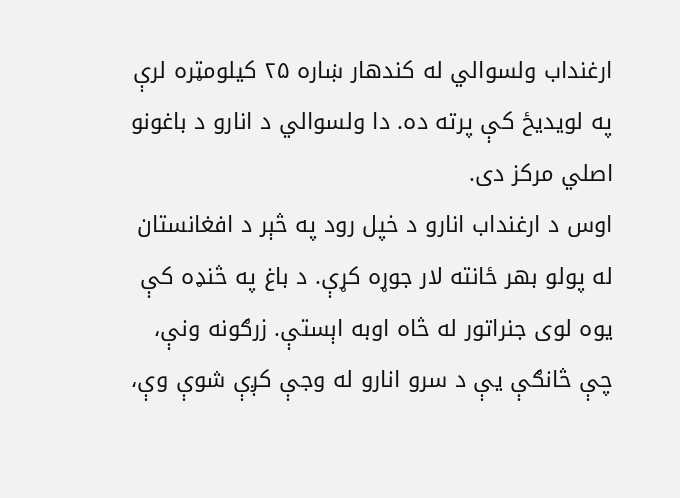ارغنداب ولسوالي له کندهار ښاره ۲۵ کیلومټره لرې په لویدیځ کې پرته ده. دا ولسوالي د انارو د باغونو اصلي مرکز دی.
اوس د ارغنداب انارو د خپل رود په څېر د افغانستان له پولو بهر ځانته لار جوړه کړې. د باغ په څنډه کې یوه لوی جنراتور له څاه اوبه اېستې. زرګونه ونې، چې څانګې یې د سرو انارو له وجې کږې شوې وې،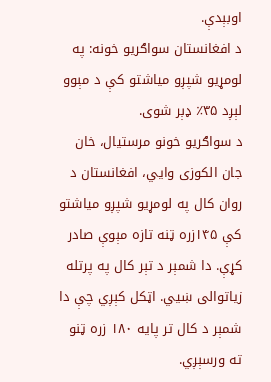اوبېدې.
د افغانستان سواګریو خونه: په لومړیو شپږو میاشتو کې د مېوو لېږد ۳۵٪ ډېر شوی.
د سواګریو خونو مرستیال، خان جان الکوزی وایي، افغانستان د روان کال په لومړیو شپږو میاشتو کې ۱۴۵زره ټنه تازه مېوې صادر کړې. دا شمېر د تېر کال په پرتله زیاتوالی ښيي. اټکل کېږي چې دا شمېر د کال تر پایه ۱۸۰ زره ټنو ته ورسېږي.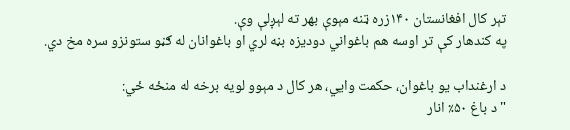تېر کال افغانستان ۱۴۰زره ټنه مېوې بهر ته لېږلې وې.
په کندهار کې تر اوسه هم باغواني دودیزه بڼه لري او باغوانان له ګڼو ستونزو سره مخ دي.

د ارغنداب یو باغوان، حکمت وايي، هر کال د مېوو لویه برخه له منځه ځي:
"د باغ ۵۰٪ انار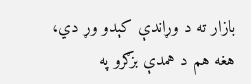بازار ته د وړاندې کېدو وړ دي، هغه هم د همدې بزګرو په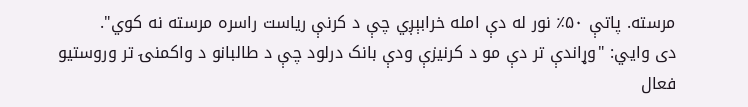مرسته. پاتې ۵۰٪ نور له دې امله خرابېږي چې د کرنې ریاست راسره مرسته نه کوي".
دی وايي: "وړاندې تر دې مو د کرنیزې ودې بانک درلود چې د طالبانو د واکمنۍ تر وروستیو فعال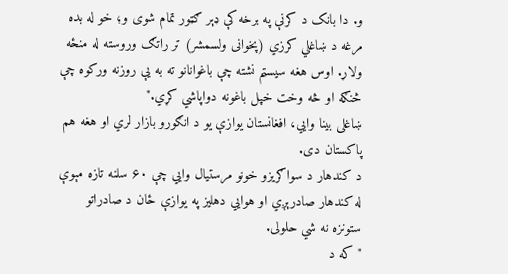و. دا بانک د کرنې په برخه کې ډېر ګټور تمام شوی و؛ خو له بده مرغه د ښاغلي کرزي (پخوانی ولسمشر) تر راتګ وروسته له منځه ولاړ. اوس هغه سیسټم نشته چې باغوانانو ته به یې روزنه ورکوه چې څنګه او څه وخت خپل باغونه دواپاشي کړي."
ښاغلی بینا وایي، افغانستان یوازې یو د انګورو بازار لري او هغه هم پاکستان دی.
د کندهار د سواګریزو خونو مرستیال وایي چې ۶۰ سلنه تازه مېوې له کندهار صادرېږي او هوايي دهلیز په یوازې ځان د صادراتو ستونزه نه شي حلولی.
"که د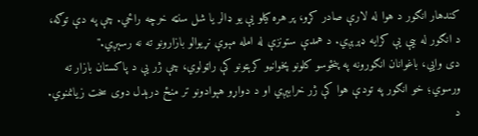کندهار انګور د هوا له لارې صادر کړو، پر هره کیلو یې یو ډالر یا شل سنټه خرچه راځي. چې په دې توګه، د انګور له بیې یې کرایه ډېرېږي. د همدې ستونزې له امله مېوې نړیوالو بازارونو ته نه رسېږي."
دی وايي، باغوانان انګورونه په پنځوسو کلونو پخوانیو کرېټونو کې راټولوي، چې ژر یې د پاکستان بازار ته ورسوي؛ خو انګور په تودې هوا کې ژر خرابېږي او د دواړو هېوادونو تر منځ درېدل دوی سخت زیانمنوي.
د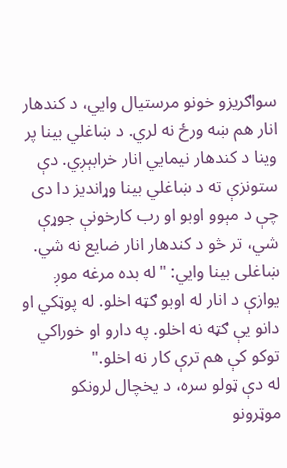سواګریزو خونو مرستیال وایي، د کندهار انار هم ښه ورځ نه لري. د ښاغلي بینا پر وینا د کندهار نیمايي انار خرابېږي. دې ستونزې ته د ښاغلي بینا وړاندیز دا دی چې د مېوو اوبو او رب کارخونې جوړې شي، تر څو د کندهار انار ضایع نه شي.
ښاغلی بینا وايي: "له بده مرغه موږ یوازې د انار له اوبو ګټه اخلو. له پوټکي او دانو یې ګټه نه اخلو. په دارو او خوراکي توکو کې هم ترې کار نه اخلو."
له دې ټولو سره، د یخچال لرونکو موټرونو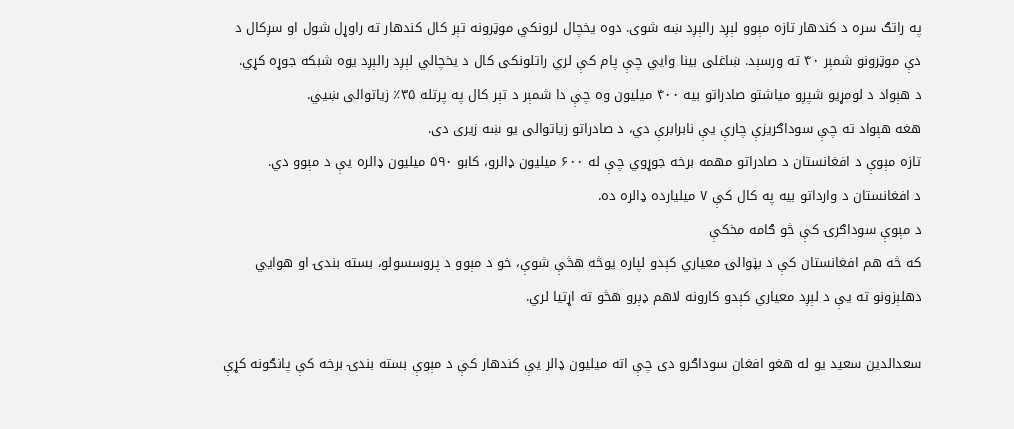په راتګ سره د کندهار تازه مېوو لېږد رالېږد ښه شوی. دوه یخچال لرونکي موټرونه تېر کال کندهار ته راوړل شول او سږکال د دې موټرونو شمېر ۴۰ ته ورسېد. ښاغلی بینا وایي چې پام کې لري راتلونکی کال د یخچالي لېږد رالېږد یوه شبکه جوړه کړي.
د هېواد د لومړیو شپږو میاشتو صادراتو بیه ۴۰۰ میلیون وه چې دا شمېر د تېر کال په پرتله ۳۵٪ زیاتوالی ښيي.
هغه هېواد ته چې سوداګریزې چارې یې نابرابرې دي، د صادراتو زیاتوالی یو ښه زیری دی.
تازه مېوې د افغانستان د صادراتو مهمه برخه جوړوي چې له ۶۰۰ میلیون ډالرو، کابو ۵۹۰ میلیون ډالره یې د مېوو دي.
د افغانستان د وارداتو بیه په کال کې ۷ میلیارده ډالره ده.
د مېوې سوداګرۍ کې څو ګامه مخکې
که څه هم افغانستان کې د بڼوالۍ معیاري کېدو لپاره یوڅه هڅې شوې، خو د مېوو د پروسسولو، بسته بندۍ او هوايي دهلېزونو ته یې د لېږد معیاري کېدو کارونه لاهم ډېرو هڅو ته اړتیا لري.

سعدالدین سعید یو له هغو افغان سوداګرو دی چې اته میلیون ډالر یې کندهار کې د مېوې بسته بندۍ برخه کې پانګونه کړې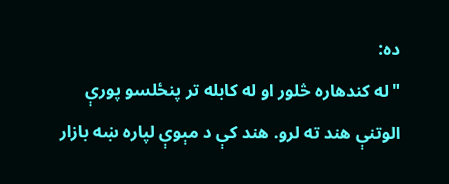ده:
"له کندهاره څلور او له کابله تر پنځلسو پورې الوتنې هند ته لرو. هند کې د مېوې لپاره ښه بازار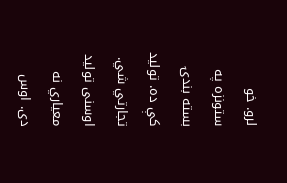لرو. خو ستونزه په بسته بندۍ کې ده. تولید تجارتي شي. اوسنی تولید معیاري نه دی. اوس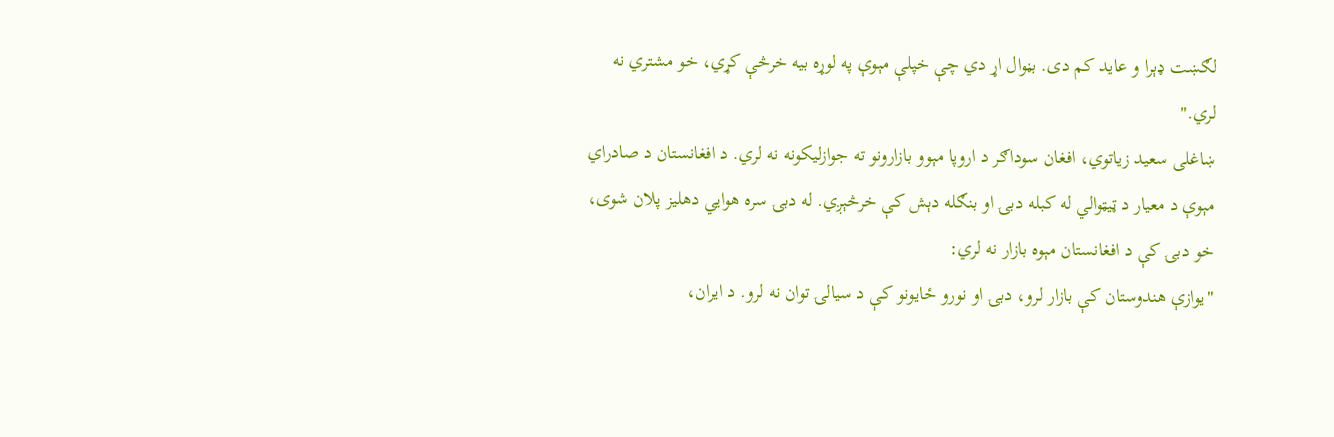لګښت ډېرا و عاید کم دی. بڼوال اړ دي چې خپلې مېوې په لوړه بیه خرڅې کړي، خو مشتري نه لري."
ښاغلی سعید زیاتوي، افغان سوداګر د اروپا مېوو بازارونو ته جوازلیکونه نه لري. د افغانستان د صادراي مېوې د معیار د ټیټوالي له کبله دبۍ او بنګله دېش کې خرڅېږي. له دبۍ سره هوايي دهلیز پلان شوی، خو دبۍ کې د افغانستان مېوه بازار نه لري:
"یوازې هندوستان کې بازار لرو، دبۍ او نورو ځایونو کې د سیالۍ توان نه لرو. د ایران،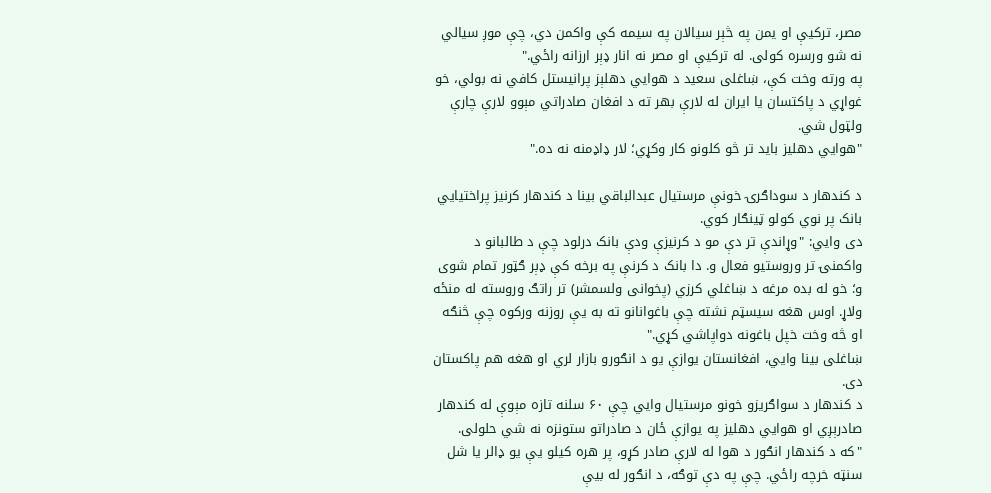مصر، ترکیې او یمن په څېر سیالان په سیمه کې واکمن دي، چې موږ سیالي نه شو ورسره کولی. له ترکیې او مصر نه انار ډېر ارزانه راځي."
په ورته وخت کې، ښاغلی سعید د هوايي دهلېز پرانیستل کافي نه بولي، خو غواړي د پاکتسان یا ایران له لارې بهر ته د افغان صادراتي مېوو لارې چارې ولټول شي.
"هوايي دهلیز باید تر څو کلونو کار وکړي؛ لار ډاډمنه نه ده."

د کندهار د سوداګرۍ خونې مرستیال عبدالباقي بینا د کندهار کرنیز پراختیايي بانک پر نوي کولو ټینګار کوي.
دی وايي: "وړاندې تر دې مو د کرنیزې ودې بانک درلود چې د طالبانو د واکمنۍ تر وروستیو فعال و. دا بانک د کرنې په برخه کې ډېر ګټور تمام شوی و؛ خو له بده مرغه د ښاغلي کرزي (پخوانی ولسمشر) تر راتګ وروسته له منځه ولاړ. اوس هغه سیسټم نشته چې باغوانانو ته به یې روزنه ورکوه چې څنګه او څه وخت خپل باغونه دواپاشي کړي."
ښاغلی بینا وایي، افغانستان یوازې یو د انګورو بازار لري او هغه هم پاکستان دی.
د کندهار د سواګریزو خونو مرستیال وایي چې ۶۰ سلنه تازه مېوې له کندهار صادرېږي او هوايي دهلیز په یوازې ځان د صادراتو ستونزه نه شي حلولی.
"که د کندهار انګور د هوا له لارې صادر کړو، پر هره کیلو یې یو ډالر یا شل سنټه خرچه راځي. چې په دې توګه، د انګور له بیې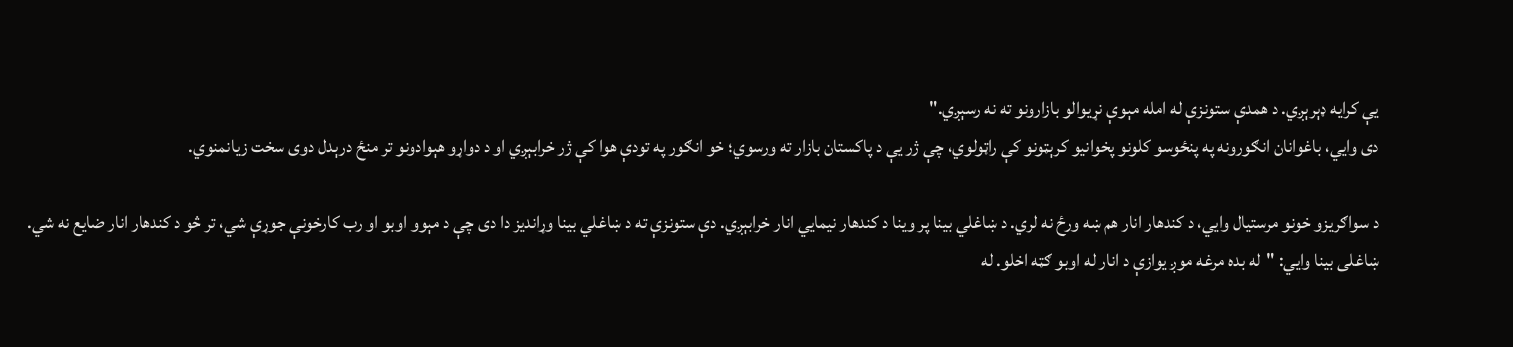یې کرایه ډېرېږي. د همدې ستونزې له امله مېوې نړیوالو بازارونو ته نه رسېږي."
دی وايي، باغوانان انګورونه په پنځوسو کلونو پخوانیو کرېټونو کې راټولوي، چې ژر یې د پاکستان بازار ته ورسوي؛ خو انګور په تودې هوا کې ژر خرابېږي او د دواړو هېوادونو تر منځ درېدل دوی سخت زیانمنوي.

د سواګریزو خونو مرستیال وایي، د کندهار انار هم ښه ورځ نه لري. د ښاغلي بینا پر وینا د کندهار نیمايي انار خرابېږي. دې ستونزې ته د ښاغلي بینا وړاندیز دا دی چې د مېوو اوبو او رب کارخونې جوړې شي، تر څو د کندهار انار ضایع نه شي.
ښاغلی بینا وايي: "له بده مرغه موږ یوازې د انار له اوبو ګټه اخلو. له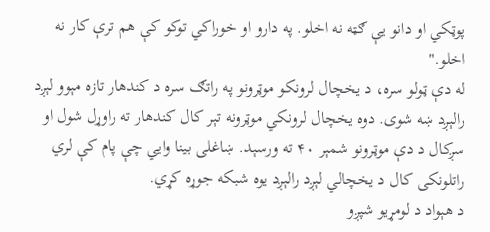پوټکي او دانو یې ګټه نه اخلو. په دارو او خوراکي توکو کې هم ترې کار نه اخلو."
له دې ټولو سره، د یخچال لرونکو موټرونو په راتګ سره د کندهار تازه مېوو لېږد رالېږد ښه شوی. دوه یخچال لرونکي موټرونه تېر کال کندهار ته راوړل شول او سږکال د دې موټرونو شمېر ۴۰ ته ورسېد. ښاغلی بینا وایي چې پام کې لري راتلونکی کال د یخچالي لېږد رالېږد یوه شبکه جوړه کړي.
د هېواد د لومړیو شپږو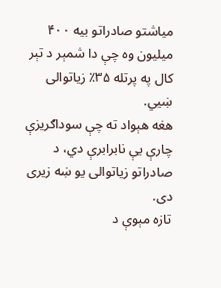میاشتو صادراتو بیه ۴۰۰ میلیون وه چې دا شمېر د تېر کال په پرتله ۳۵٪ زیاتوالی ښيي.
هغه هېواد ته چې سوداګریزې چارې یې نابرابرې دي، د صادراتو زیاتوالی یو ښه زیری دی.
تازه مېوې د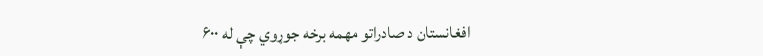افغانستان د صادراتو مهمه برخه جوړوي چې له ۶۰۰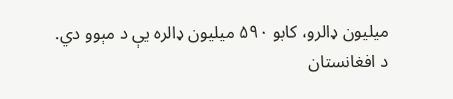میلیون ډالرو، کابو ۵۹۰ میلیون ډالره یې د مېوو دي.
د افغانستان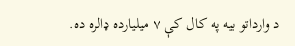د وارداتو بیه په کال کې ۷ میلیارده ډالره ده.